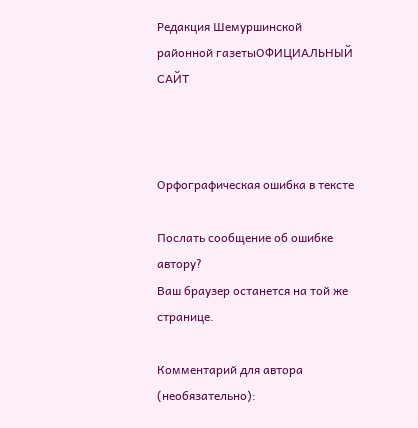Редакция Шемуршинской районной газетыОФИЦИАЛЬНЫЙ САЙТ



Орфографическая ошибка в тексте

Послать сообщение об ошибке автору?
Ваш браузер останется на той же странице.

Комментарий для автора (необязательно):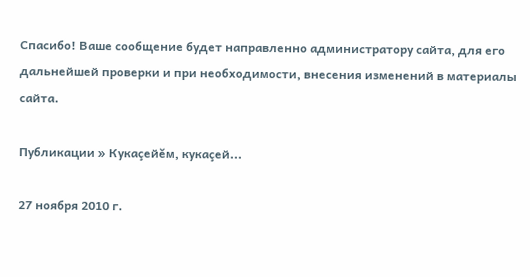Спасибо! Ваше сообщение будет направленно администратору сайта, для его дальнейшей проверки и при необходимости, внесения изменений в материалы сайта.

Публикации » Кукаçейĕм, кукаçей...

27 ноября 2010 г.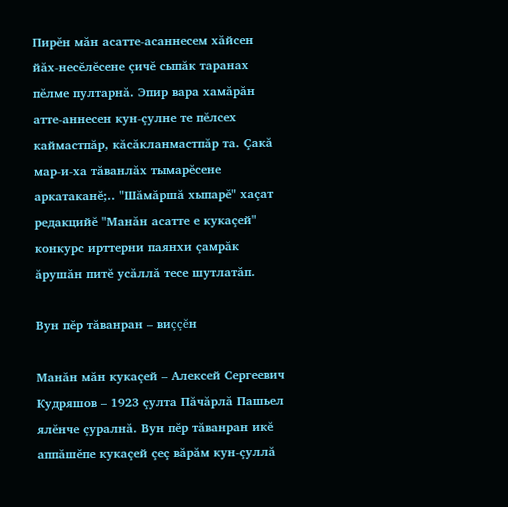Пирĕн мăн асатте-асаннесем хăйсен йăх-несĕлĕсене çичĕ сыпăк таранах пĕлме пултарнă. Эпир вара хамăрăн атте-аннесен кун-çулне те пĕлсех каймастпăр, кăсăкланмастпăр та. Çакă мар-и-ха тăванлăх тымарĕсене аркатаканĕ;.. "Шăмăршă хыпарĕ" хаçат редакцийĕ "Манăн асатте е кукаçей" конкурс ирттерни паянхи çамрăк ăрушăн питĕ усăллă тесе шутлатăп.

Вун пĕр тăванран – виççĕн

Манăн мăн кукаçей – Алексей Сергеевич Кудряшов – 1923 çулта Пăчăрлă Пашьел ялĕнче çуралнă. Вун пĕр тăванран икĕ аппăшĕпе кукаçей çеç вăрăм кун-çуллă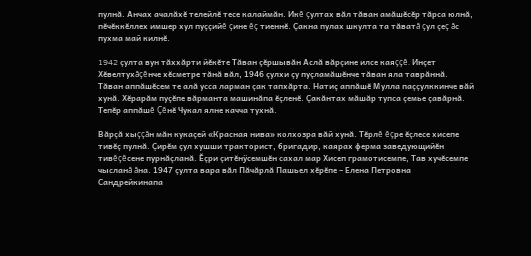пулнă. Анчах ачалăхĕ телейлĕ тесе калаймăн. Икĕ çултах вăл тăван амăшĕсĕр тăрса юлнă, пĕчĕккĕллех имшер хул пуççийĕ çине ĕç тиеннĕ. Çакна пулах шкулта та тăватă çул çеç ăс пухма май килнĕ.

1942 çулта вун тăххăрти йĕкĕте Тăван çĕршывăн Аслă вăрçине илсе каяççĕ. Инçет Хĕвелтухăçĕнче хĕсметре тăнă вăл, 1946 çулхи çу пуçламăшĕнче тăван яла таврăннă. Тăван аппăшĕсем те алă усса ларман çак тапхăрта. Натиç аппăшĕ Мулла паççулккинче вăй хунă. Хĕрарăм пуçĕпе вăрманта машинăпа ĕçленĕ. Çакăнтах мăшăр тупса çемье çавăрнă. Тепĕр аппăшĕ Çĕнĕ Чукал ялне качча тухнă.

Вăрçă хыççăн мăн кукаçей «Красная нива» колхозра вăй хунă. Тĕрлĕ ĕçре ĕçлесе хисепе тивĕç пулнă. Çирĕм çул хушши тракторист, бригадир, каярах ферма заведующийĕн тивĕçĕсене пурнăçланă. Ĕçри çитĕнÿсемшĕн сахал мар Хисеп грамотисемпе, Тав хучĕсемпе чысланă ăна. 1947 çулта вара вăл Пăчăрлă Пашьел хĕрĕпе – Елена Петровна Сандрейкинапа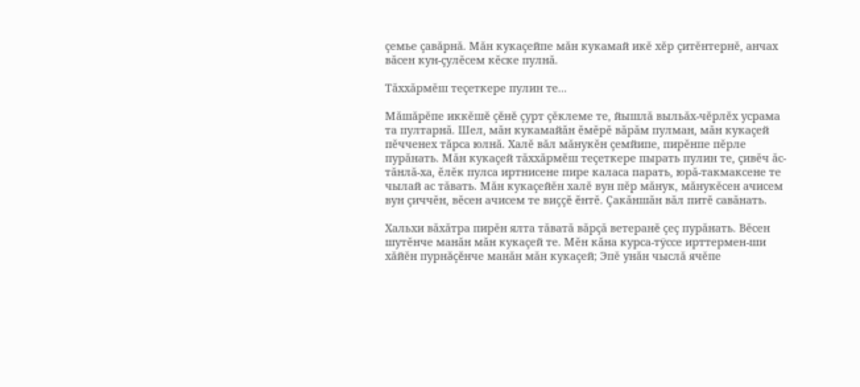çемье çавăрнă. Мăн кукаçейпе мăн кукамай икĕ хĕр çитĕнтернĕ, анчах вăсен кун-çулĕсем кĕске пулнă.

Тăххăрмĕш теçеткере пулин те...

Мăшăрĕпе иккĕшĕ çĕнĕ çурт çĕклеме те, йышлă выльăх-чĕрлĕх усрама та пултарнă. Шел, мăн кукамайăн ĕмĕрĕ вăрăм пулман, мăн кукаçей пĕчченех тăрса юлнă. Халĕ вăл мăнукĕн çемйипе, пирĕнпе пĕрле пурăнать. Мăн кукаçей тăххăрмĕш теçеткере пырать пулин те, çивĕч ăс-тăнлă-ха, ĕлĕк пулса иртнисене пире каласа парать, юрă-такмаксене те чылай ас тăвать. Мăн кукаçейĕн халĕ вун пĕр мăнук, мăнукĕсен ачисем вун çиччĕн, вĕсен ачисем те виççĕ ĕнтĕ. Çакăншăн вăл питĕ савăнать.

Хальхи вăхăтра пирĕн ялта тăватă вăрçă ветеранĕ çеç пурăнать. Вĕсен шутĕнче манăн мăн кукаçей те. Мĕн кăна курса-тÿссе ирттермен-ши хăйĕн пурнăçĕнче манăн мăн кукаçей; Эпĕ унăн чыслă ячĕпе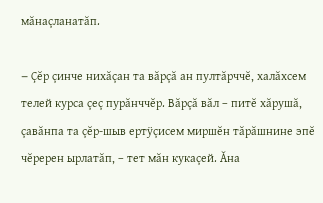мăнаçланатăп.

– Çĕр çинче нихăçан та вăрçă ан пултăрччĕ, халăхсем телей курса çеç пурăнччĕр. Вăрçă вăл – питĕ хăрушă, çавăнпа та çĕр-шыв ертÿçисем миршĕн тăрăшнине эпĕ чĕререн ырлатăп, – тет мăн кукаçей. Ăна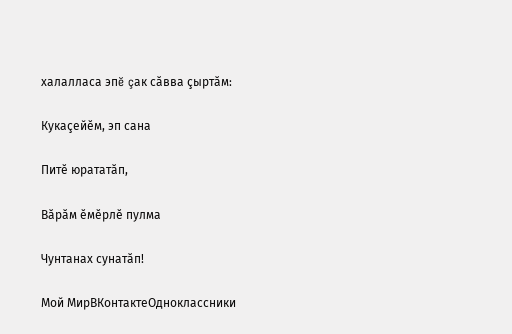халалласа эпĕ çак сăвва çыртăм:

Кукаçейĕм, эп сана

Питĕ юрататăп,

Вăрăм ĕмĕрлĕ пулма

Чунтанах сунатăп!

Мой МирВКонтактеОдноклассники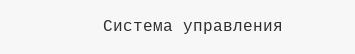Система управления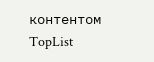контентом
TopList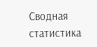Сводная статистика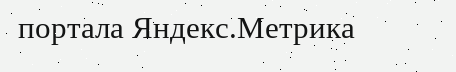портала Яндекс.Метрика